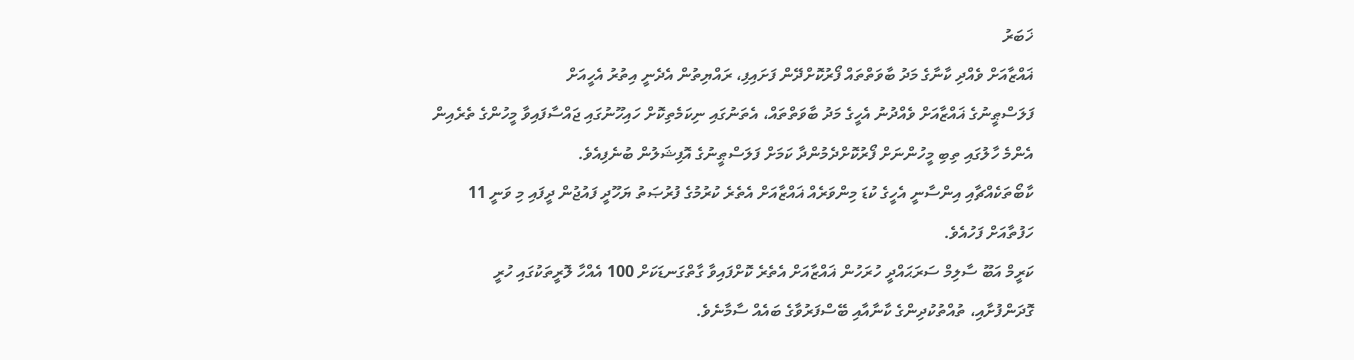ޚަބަރު
ޣައްޒާއަށް ވެއްދި ކާނާގެ މަދު ބާވަތްތައް ފޯރުކޮށްދޭން ފަށައިފި، ރައްޔިތުން އެދެނީ އިތުރު އެހީއަށް
ފަލަސްޠީނުގެ ޣައްޒާއަށް ވެއްދުނު އެހީގެ މަދު ބާވަތްތައް، އެތަނުގައި ނިކަމެތިކޮށް ހައިހޫނުގައި ޖައްސާފައިވާ މީހުންގެ ތެރެއިން އެންމެ ހާލުގައި ތިބި މީހުންނަށް ފޯރުކޮށްދެމުންދާ ކަމަށް ފަލަސްޠީނުގެ އޮފިޝަލުން ބުނެފިއެވެ.
ކާބޯތަކެއްޗާއި އިންސާނީ އެހީގެ ކުޑަ މިންވަރެއް ޣައްޒާއަށް އެތެރެ ކުރުމުގެ ފުރުޞަތު ޔަހޫދީ ފައުޖުން ދީފައި މި ވަނީ 11 ހަފުތާއަށް ފަހުއެވެ.
ކަރީމް އަބޫ ސާލިމް ސަރަޙައްދީ ހުރަހުން ޣައްޒާއަށް އެތެރެ ކޮށްފައިވާ ގާތްގަނޑަކަށް 100 އެއްހާ ލޮރީތަކުގައި ހުރީ ގޮދަންފުށާއި، ތުއްތުކުދިންގެ ކާނާއާއި ބޭސްފަރުވާގެ ބައެއް ސާމާނެވެ.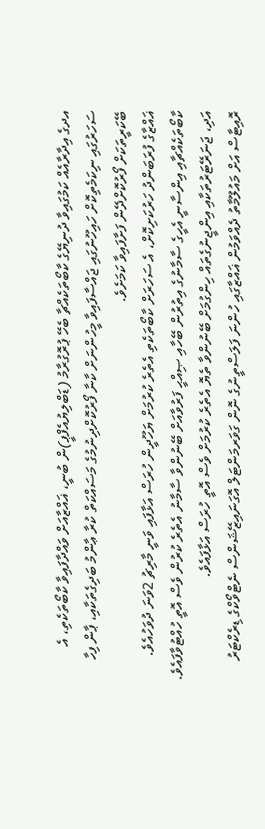އދގެ އިދާރާއެއް ކަމުގައިވާ ދުނިޔޭގެ ކާބޯތަކެއްޗާ ބެހޭ ޕުރޮގުރާމު (ޑަބްލިޔުއެފްޕީ)ން ބުނީ، ޣައްޒާއަށް ވައްދާފައިވާ ކާބޯތަކެތި، އެ ސަހަރުގައި ނިކަމެތިކޮށް ހައިހޫނުގައި ޖައްސާފައިވާ މީހުންނަށް ކާނާ ފޯރުކޮށްދިނުމުގެ މަސައްކަތް ކުރާ ޢާންމު ބަދިގެތަކާއި، ޕާން ފިހާ ބޭކަރީތަކަށް ފޯރުކޮށްދޭން ފަށާފައިވާ ކަމަށެވެ.
ޣައްޒާގެ ފުރަބަންދު ހަރުކަށިކޮށް، އެ ސަހަރަށް ކާބޯތަކެތި އެތެރެ ކުރުމަށް ޔަހޫދީން ހުރަސް އަޅާފައި ވަނީ މާރިޗު 2ވަނަ ދުވަހުއެވެ. ކާބޯތަކެއްޗާއި އިންސާނީ އެހީގެ ސާމާނުގެ އިތުރުން ބޭހާއި ޞިއްޙީ ފަރުވާއަށް ބޭނުންވާ ސާމާނު އެތެރެ ކުރުން ވެސް އޮތީ ހުއްޓުވާފައެވެ. އަދި، ޖަނަރޭޓަރުތަކާއި އިންޖީނުގެތައް ހިންގުމަށް ބޭނުންވާ ތެޔޮ އެތެރެ ކުރުމަށް ވެސް އޮތީ ހުރަސް އަޅާފައެވެ.
ރޮއިޓާސް އަށް މައުލޫމާތު ދެއްވަމުން ޣައްޒާގައި ހުންނަ ފަލަސްތީނުގެ ނޮން ގަވަރމަންޓަލް އޮގަނައިޒޭޝަންސް ނެޓްވޯކްގެ ޑިރެކްޓަރު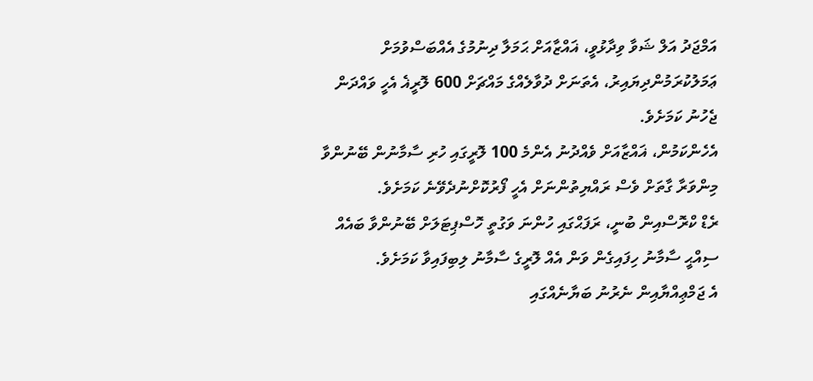އަމްޖަދު އަލް ޝަވާ ވިދާޅުވީ، ޣައްޒާއަށް ޙަމަލާ ދިނުމުގެ އެއްބަސްވުމަށް ޢަމަލުކުރަމުންދިޔައިރު، އެތަނަށް ދުވާލެއްގެ މައްޗަށް 600 ލޮރީޣެ އެހީ ވައްދަން ޖެހުނު ކަމަށެވެ.
އެހެންކަމުން، ޣައްޒާއަށް ވެއްދުނު އެންމެ 100 ލޮރީގައި ހުރި ސާމާނުން ބޭނުންވާ މިންވަރާ ގާތަށް ވެސް ރައްޔިތުންނަށް އެހީ ފޯރުކޮށްނުދެވޭނެ ކަމަށެވެ.
ރެޑް ކްރޮސްއިން ބުނީ، ރަފަޙްގައި ހުންނަ ވަގުތީ ހޮސްޕިޓަލަށް ބޭނުންވާ ބައެއް ސިއްޙީ ސާމާނު ހިފައިގެން ވަން އެއް ލޮރީގެ ސާމާނު ލިބިފައިވާ ކަމަށެވެ.
އެ ޖަމްޢިއްޔާއިން ނެރުނު ބަޔާނެއްގައި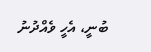ބުނީ، އެހީ ވެއްދުނު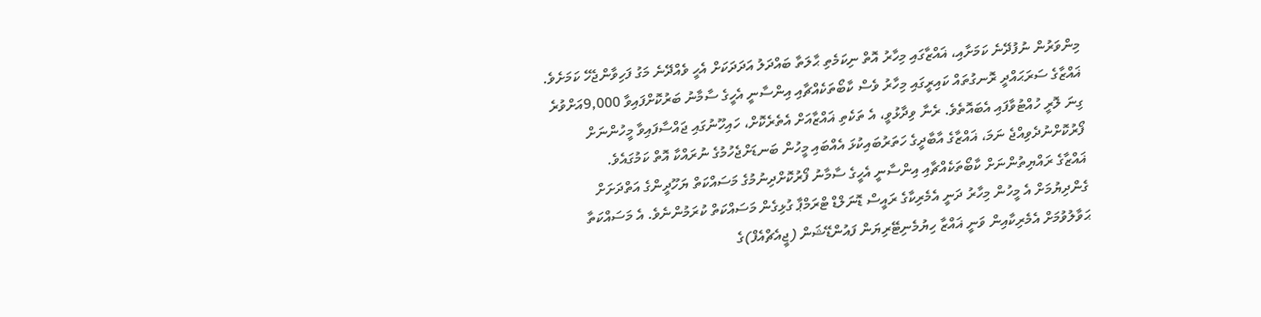މިންވަރުން ނުފުދޭނެ ކަމަށާއި، ޣައްޒާގައި މިހާރު އޮތް ނިކަމެތި ޙާލަތާ ބައްދަލު އަދަދަކަށް އެހީ ވެއްދޭނެ މަގު ފަހިވާންޖެހޭ ކަމަށެވެ.
ޣައްޒާގެ ސަރަޙައްދީ ރޮނގުތައް ކައިރީގައި މިހާރު ވެސް ކާބޯތަކެއްޗާއި އިންސާނީ އެހީގެ ސާމާނު ބަރުކޮށްފައިވާ 9,000އަށްވުރެ ގިނަ ލޮރީ ހުއްޓުވާފައި އެބައޮތެވެ. ރެނާ ވިދާޅުވީ، އެ ތަކެތި ޣައްޒާއަށް އެތެރެކޮށް، ހައިހޫނުގައި ޖައްސާފައިވާ މީހުންނަށް ފޯރުކޮށްނުދެވިއްޖެ ނަމަ، ޣައްޒާގެ އާބާދީގެ ހަތަރުބައިކުޅަ އެއްބައި މީހުން ބަނޑަށްޖެހުމުގެ ނުރައްކާ އޮތް ކަމުގައެވެ.
ޣައްޒާގެ ރައްޔިތުންނަށް ކާބޯތަކެއްޗާއި އިންސާނީ އެހީގެ ސާމާނު ފޯރުކޮށްދިނުމުގެ މަސައްކަތް ޔަހޫދީންގެ އަތްދަށަށް ގެންދިޔުމަށް އެ މީހުން މިހާރު ދަނީ އެމެރިކާގެ ރައީސް ޑޮނަލްޑް ޓްރަމްޕާ ގުޅިގެން މަސައްކަތް ކުރަމުންނެވެ. އެ މަސައްކަތާ ޙަވާލުވުމަށް އެމެރިކާއިން ވަނީ ޣައްޒާ ހިޔުމެނިޓޭރިޔަން ފައުންޑޭޝަން (ޖީއެޗްއެފް)ގެ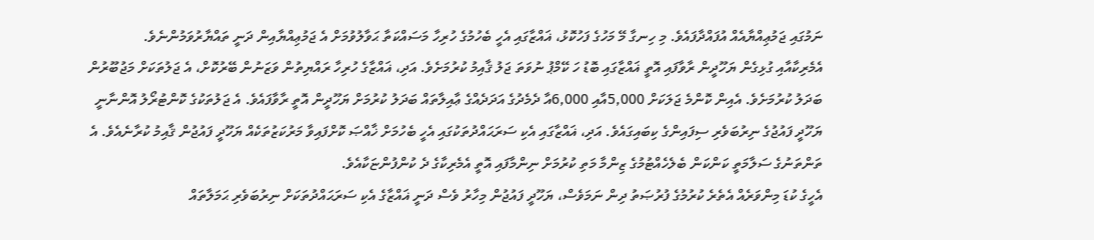ނަމުގައި ޖަމުޢިއްޔާއެއް އުފައްދާފައެވެ. މި ހިނގާ މޭ މަހުގެ ފަހުކޮޅު، ޣައްޒާގައި އެހީ ބެހުމުގެ ހުރިހާ މަސައްކަތާ ޙަވާލުވުމަށް އެ ޖަމުޢިއްޔާއިން ދަނީ ތައްޔާރުވަމުންނެވެ.
އެމެރިކާއާއި ގުޅިގެން ޔަހޫދީން ރާވާފައި އޮތީ ޣައްޒާގައި ބޮޑު ހަ ކޭމްޕު ނުވަތަ ޖަލު ޤާއިމު ކުރުމަށެވެ. އަދި، ޣައްޒާގެ ހުރިހާ ރައްޔިތުން ވަޒަނުން ބޭރުކޮށް، އެ ޖަލުތަކަށް މަޖުބޫރުން ބަދަލު ކުރުމަށެވެ. އެއިން ކޮންމެ ޖަލަކަށް 5,000އާއި 6,000އާ ދެމެދުގެ އަދަދެއްގެ ޢާއިލާތައް ބަދަލު ކުރުމަށް ޔަހޫދީން އޮތީ ރާވާފައެވެ. އެ ޖަލުތަކުގެ ކޮންޓުރޯލު އޮންނާނީ ޔަހޫދީ ފައުޖުގެ ނިރުބަވެރި ސިފައިންގެ ކިބައިގައެވެ. އަދި، ޣައްޒާގައި އެކި ސަރަޙައްދުތަކުގައި އެހީ ބެހުމަށް ޚާއްޞަ ކޮށްފައިވާ މަރުކަޒުތަކެއް ޔަހޫދީ ފައުޖުން ޤާއިމު ކުރާނެއެވެ. އެ ތަންތަނުގެ ސަލާމަތީ ކަންކަން ބެލެހެއްޓުމުގެ ޒިންމާ މަތި ކުރުމަށް ނިންމާފައި އޮތީ އެމެރިކާގެ ދެ ކުންފުންޏަކާއެވެ.
އެހީގެ ކުޑަ މިންވަރެއް އެތެރެ ކުރުމުގެ ފުރުޞަތު ދިން ނަމަވެސް، ޔަހޫދީ ފައުޖުން މިހާރު ވެސް ދަނީ ޣައްޒާގެ އެކި ސަރަޙައްދުތަކަށް ނިރުބަވެރި ޙަމަލާތައް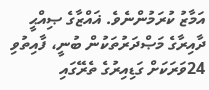އަމާޒު ކުރަމުންނެވެ. ޣައްޒާގެ ޞިއްޙީ ދާއިރާގެ މަޞްދަރުތަކުން ބުނީ، ފާއިތުވި 24ވަރަކަށް ގަޑިއިރުގެ ތެރޭގައި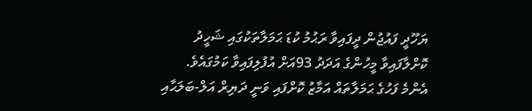ޔަހޫދީ ފައުޖުން ދީފައިވާ ރަޙުމު ކުޑަ ޙަމަލާތަކުގައި ޝަހީދު ކޮށްލާފައިވާ މީހުންގެ އަދަދު 93އަށް އުފުލިފައިވާ ކަމުގައެވެ. އެންމެ ފަހުގެ ޙަމަލާތައް އަމާޒު ކޮށްފައި ވަނީ ދަޔިރް އަލް-ބަލަޙާއި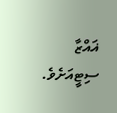ޣައްޒާ ސިޓީއަށެވެ.